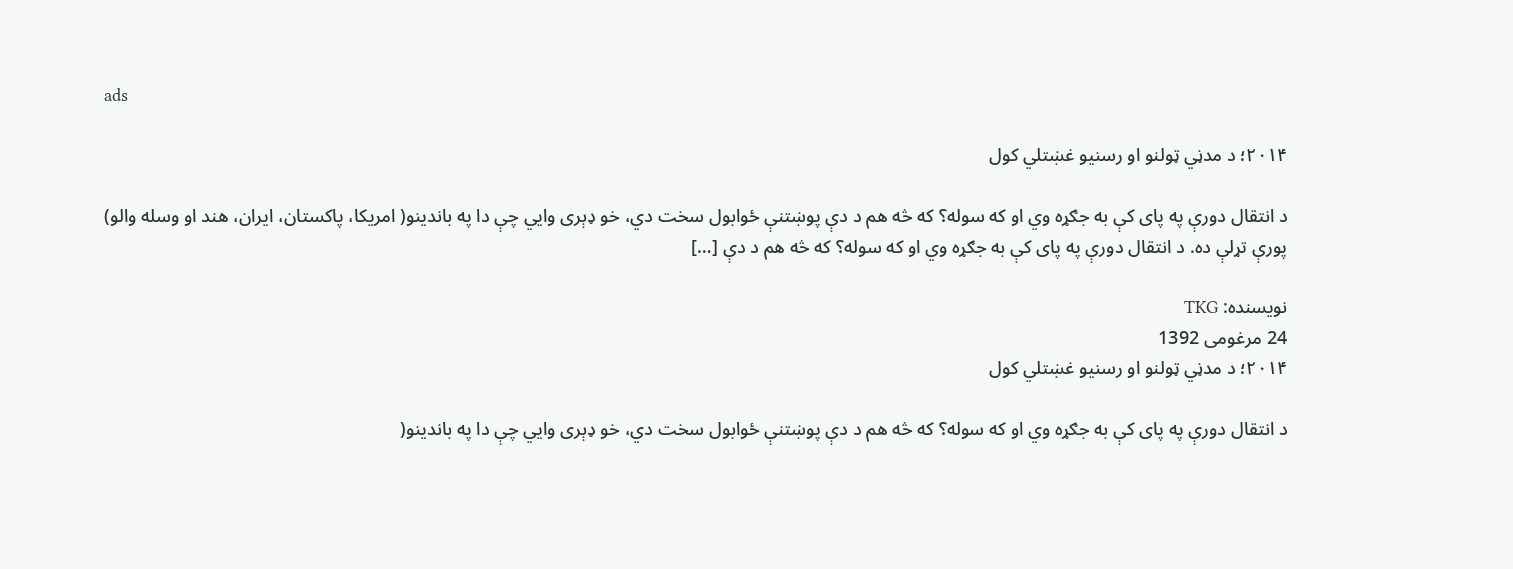ads

۲۰۱۴؛ د مدڼي ټولنو او رسنیو غښتلي کول

د انتقال دورې په پای کې به جګړه وي او که سوله؟ که څه هم د دې پوښتنې ځوابول سخت دي، خو ډېری وايي چې دا په باندینو( امریکا، پاکستان، ایران، هند او وسله والو) پورې تړلې ده. د انتقال دورې په پای کې به جګړه وي او که سوله؟ که څه هم د دې […]

نویسنده: TKG
24 مرغومی 1392
۲۰۱۴؛ د مدڼي ټولنو او رسنیو غښتلي کول

د انتقال دورې په پای کې به جګړه وي او که سوله؟ که څه هم د دې پوښتنې ځوابول سخت دي، خو ډېری وايي چې دا په باندینو(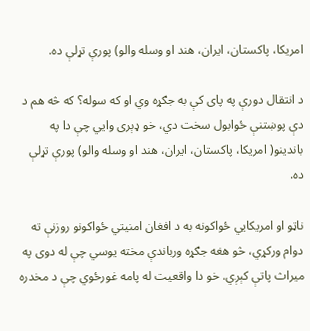امریکا، پاکستان، ایران، هند او وسله والو) پورې تړلې ده.

د انتقال دورې په پای کې به جګړه وي او که سوله؟ که څه هم د دې پوښتنې ځوابول سخت دي، خو ډېری وايي چې دا په باندینو( امریکا، پاکستان، ایران، هند او وسله والو) پورې تړلې ده.

ناټو او امریکايي ځواکونه به د افغان امنیتي ځواکونو روزنې ته دوام ورکړي، څو هغه جګړه ورباندې مخته یوسي چې له دوی په ميراث پاتې کېږي. خو دا واقعیت له پامه غورځوي چې د مخدره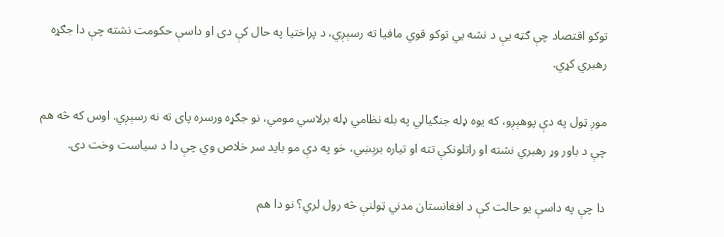توکو اقتصاد چې ګټه یې د نشه يي توکو قوي مافیا ته رسېږي، د پراختیا په حال کې دی او داسې حکومت نشته چې دا جګړه رهبري کړي.

موږ ټول په دې پوهېږو، که یوه ډله جنګیالي په بله نظامي ډله برلاسي مومي، نو جګړه ورسره پای ته نه رسېږي. اوس که څه هم چې د باور وړ رهبري نشته او راتلونکې تته او تیاره برېښي، خو په دې مو بايد سر خلاص وي چې دا د سیاست وخت دی.

دا چې په داسې یو حالت کې د افغانستان مدني ټولنې څه رول لري؟ نو دا هم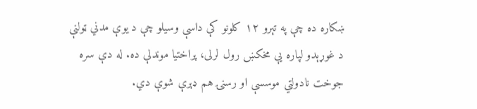ښكاره ده چې په تېرو ۱۲ کلونو کې داسې وسیلو چې د یوې مدني ټولنې د غوړېدو لپاره یې مخکښ رول لرلی، پراختیا موندلې ده. له دې سره جوخت نادولتي موسسې او رسنۍ هم ډېرې شوې دي.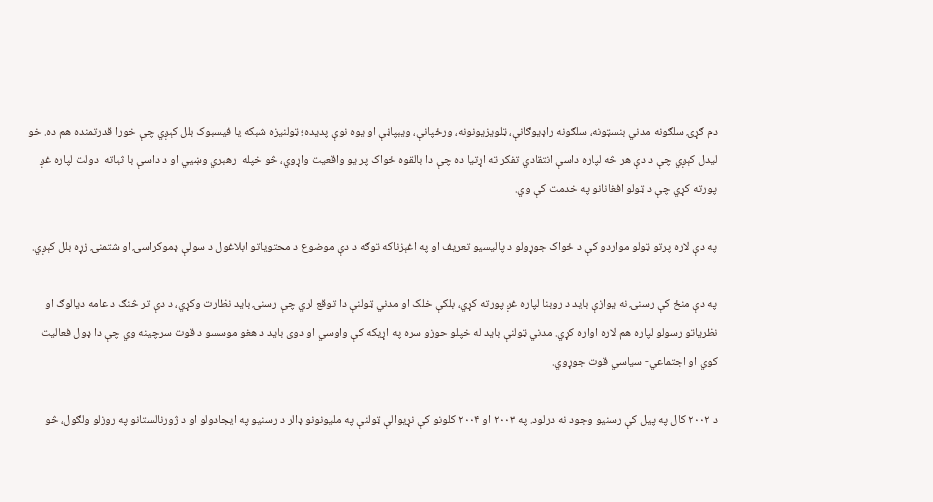دم ګړۍ سلګونه مدني بنسټونه، سلګونه راډیوګانې، ټلویزیونونه، ورځپانې، ویبپاڼې او یوه نوې پدیده؛ ټولنیزه شبکه یا فیسبوک بلل کېږي چې خورا قدرتمنده هم ده. خو ليدل كېږي چې د دې هر څه لپاره داسې انتقادي تفکر ته اړتیا ده چې دا بالقوه ځواک پر یو واقعیت واړوي، څو خپله  رهبري وښیي او د داسې با ثباته  دولت لپاره غږ پورته کړي چې د ټولو افغانانو په خدمت کې وي.

په دې لاره پرتو ټولو مواردو کې د ځواک جوړولو د پالیسیو تعریف او په اغېزناکه توګه د دې موضوع د محتویاتو ابلاغول د سولې ډموکراسۍ او شتمنۍ زړه بلل کېږي.

په دې منځ کې رسنۍ نه یوازې باید د روبنا لپاره غږ پورته کړي، بلکې خلک او مدني ټولنې دا توقع لري چې رسنۍ باید نظارت وكړي، د دې تر څنګ د عامه دیالوګ او نظریاتو رسولو لپاره هم لاره اواره کړي. مدني ټولنې باید له خ‍پلو حوزو سره په اړيكه كې واوسي او دوی باید د هغو موسسو د قوت سرچینه وي چې دا ډول فعالیت كوي او اجتماعي- سیاسي قوت جوړوي.

د ۲۰۰۲ کال په پیل کې رسنیو وجود نه درلود. په ۲۰۰۳ او ۲۰۰۴ کلونو کې نړیوالې ټولنې په ملیونونو ډالر د رسنیو په ایجادولو او د ژورنالستانو په روزلو ولګول، څو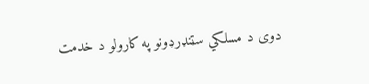دوى د مسلکي سټنډرډونو په كارولو د خدمت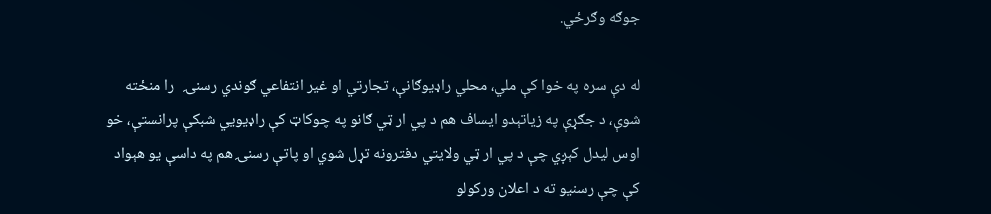جوګه وګرځي.

له دې سره په خوا كې ملي، محلي راډيوګانې، تجارتي او غیر انتفاعي ګوندي رسنۍ   را منځته شوې، د جګړې په زياتېدو ايساف هم د پي ار ټي ګانو په چوكاټ كې راډيويي شبكې پرانستې، خو اوس ليدل كېږي چې د پي ار ټي ولايتي دفترونه تړل شوي او پاتې رسنۍ هم په داسې يو هېواد كې چې رسنيو ته د اعلان وركولو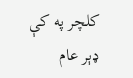كلچر په كې  ډېر عام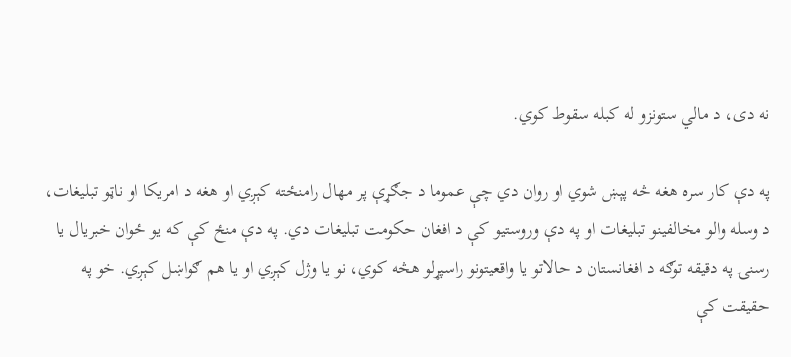نه دى، د مالي ستونزو له كبله سقوط كوي.

په دې كار سره هغه څه پېښ شوي او روان دي چې عموما د جګړې پر مهال رامنځته كېږي او هغه د امريكا او ناټو تبليغات، د وسله والو مخالفينو تبليغات او په دې وروستيو كې د افغان حكومت تبليغات دي. په دې منځ كې كه يو ځوان خبريال يا رسنۍ په دقیقه توګه د افغانستان د حالاتو يا واقعيتونو راسپړلو هڅه كوي، نو يا وژل كېږي او يا هم ګواښل كېږي. خو په حقيقت كې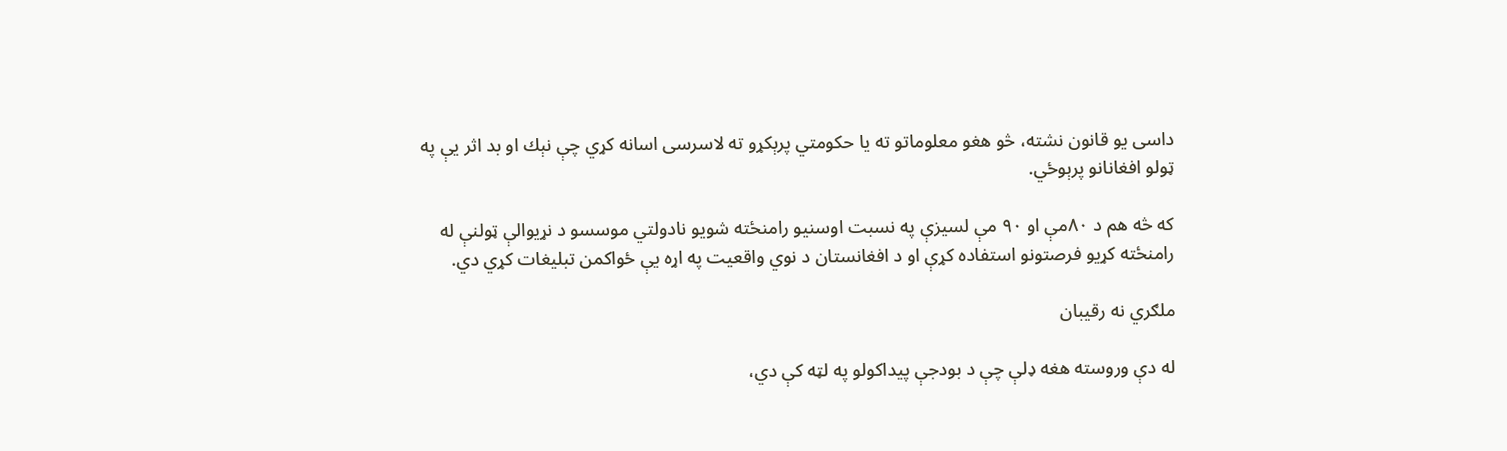داسی یو قانون نشته، څو هغو معلوماتو ته يا حكومتي پرېكړو ته لاسرسى اسانه كړي چې نېك او بد اثر يې په ټولو افغانانو پرېوځي.

كه څه هم د ۸۰مې او ۹۰ مې لسيزې په نسبت اوسنيو رامنځته شويو نادولتي موسسو د نړيوالې ټولنې له رامنځته كړيو فرصتونو استفاده كړې او د افغانستان د نوي واقعيت په اړه يې ځواكمن تبليغات كړي دي.

ملګري نه رقیبان

له دې وروسته هغه ډلې چې د بودجې پيداكولو په لټه كې دي،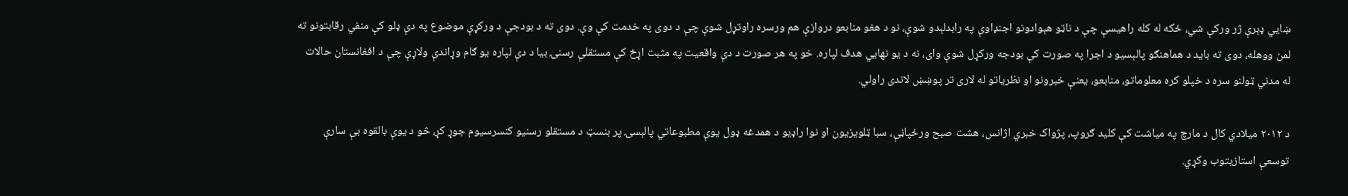ښايي ډېرې ژر وركې شي، ځكه له كله راهیسې چې د ناټو هېوادونو اجنډاوې په رابدلېدو شوې، نو د هغو منابعو دروازې هم ورسره راوتړل شوې چې د دوى په خدمت كې وې. دوى ته د بودجې د وركړې موضوع په دې ډلو كې منفي رقابتونو ته لمن ووهله، دوى ته بايد د هماهنګو پالېسيو د اجرا په صورت كې بودجه وركړل شوې واى، نه د يو نهايي هدف لپاره. خو په هر صورت د دې واقعیت په مثبت اړخ کې مستقلې رسنۍ بيا د دې لپاره يو ګام وړاندې ولاړې چې د افغانستان حالات له مدني ټولنو سره د خپلو كره معلوماتو، منابعو، يعنې خبرونو او نظریاتو له لاری تر پوښښ لاندی راولي.

د ۲۰۱۲ میلادي کال د مارچ په میاشت کې کلید ګروپ، پژواک خبري اژانس، هشت صبح ورځپاڼې، سبا ټلويزيون او نوا راډیو د همدغه ډول یوې مطبوعاتي پالېسۍ پر بنسټ د مستقلو رسنیو کنسرسیوم جوړ کړ، څو د یوې بالقوه بې سارې توسعې استازیتوب وكړي.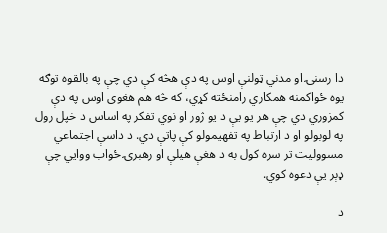دا رسنۍ او مدني ټولنې اوس په دې هڅه کې دي چې په بالقوه توګه يوه ځواکمنه همکاري رامنځته کړي، که څه هم هغوی اوس په دې کمزوري دي چې هر یو یې د یو ژور او نوي تفکر په اساس د خپل رول په لوبولو او د ارتباط په تفهیمولو کې پاتې دي. د داسې اجتماعي مسوولیت تر سره کول به د هغې هیلې او رهبرۍ ځواب ووایي چې ډېر یې دعوه کوي.

د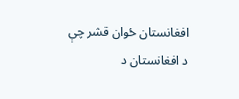افغانستان ځوان قشر چې د افغانستان د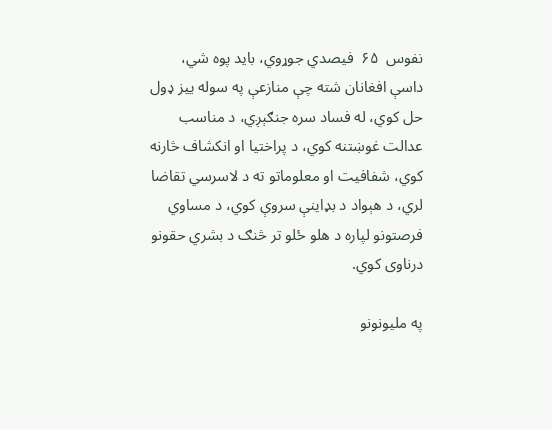نفوس  ۶۵  فيصدي جوړوي، باید پوه شي، داسې افغانان شته چې منازعې په سوله ييز ډول حل کوي، له فساد سره جنګېږي، د مناسب عدالت غوښتنه کوي، د پراختیا او انکشاف څارنه کوي، شفافیت او معلوماتو ته د لاسرسي تقاضا لري، د هېواد د بډاینې سروې کوي، د مساوي فرصتونو لپاره د هلو ځلو تر څنګ د بشري حقونو درناوی کوي.

په ملیونونو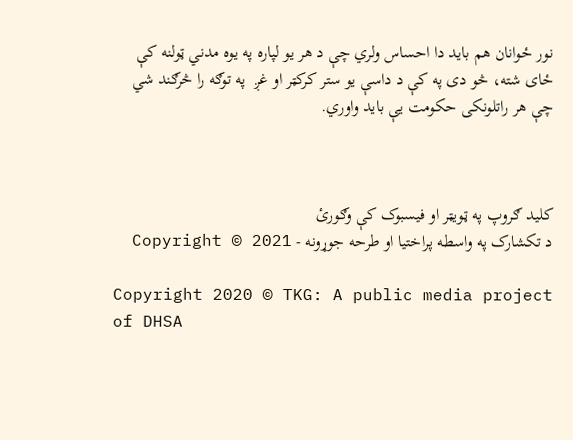نور ځوانان هم باید دا احساس ولري چې د هر یو لپاره په یوه مدني ټولنه کې ځای شته، څو دى په كې د داسې یو ستر كركټر او غږ  په توګه را څرګند شي چې هر راتلونکی حکومت یې باید واوري.



کلید ګروپ په ټویټر او فیسبوک کې وګورئ
د تکشارک په واسطه پراختیا او طرحه جوړونه - Copyright © 2021

Copyright 2020 © TKG: A public media project of DHSA